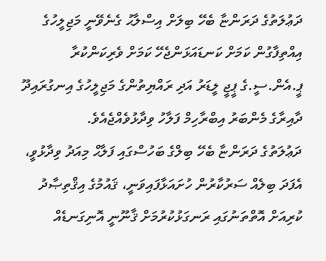ދަޢުލަތުގެ ދަރަންޏާ ބެހޭ ބިލަށް އިސްލާޙު ގެނެވޭނީ މަޖިލީހުގެ އިއްތިފާގުން ކަމަށް ކަނޑައަޅަންޖެހޭ ކަމަށް ވެރިކަންކުރާ ޕީ.އެން.ސީ.ގެ ޕީޖީ ލީޑަރު އަދި ރައްޔިތުންގެ މަޖިލީހުގެ އިނގުރައިދޫ ދާއިރާގެ މެންބަރު އިބްރާހިމް ފަލާހު ވިދާޅުވެއްޖެއެވެ.
ދަޢުލަތުގެ ދަރަންޏާ ބެހޭ ބިލްގެ ބަހުސްގައި ފަލާޙް މިއަދު ވިދާޅުވީ، އެފަދަ ބިލެއް ސަރުކާރުން ހުށައަޅާފައިވަނީ، ޤައުމުގެ އިޤްތިޞާދު ކުރިއަށް އޮތްތަނުގައި ރަނގަޅުކުރުމަށް ޤާނޫނީ އޮނިގަނޑެއް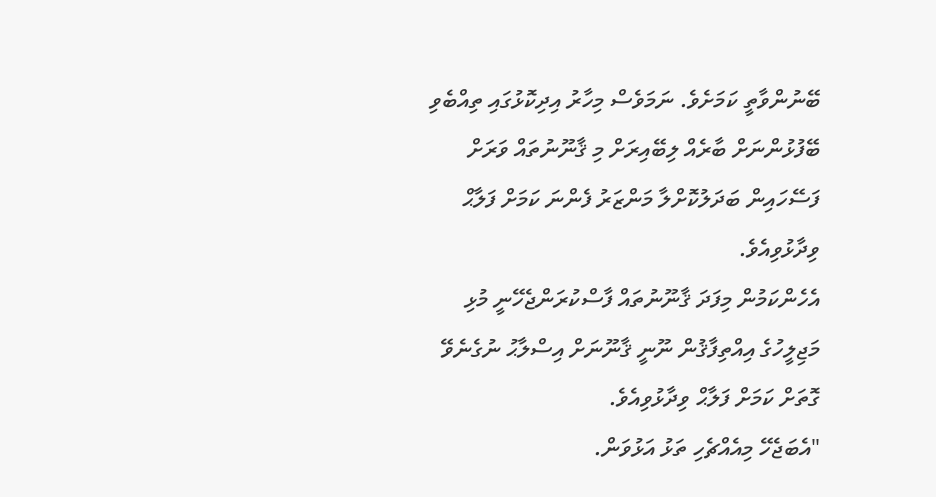ބޭނުންވާތީ ކަމަށެވެ. ނަމަވެސް މިހާރު އިދިކޮޅުގައި ތިއްބެވި ބޭފުޅުންނަށް ބާރެއް ލިބޭއިރަށް މި ޤާނޫނުތައް ވަރަށް ފަސޭހައިން ބަދަލުކޮށްލާ މަންޒަރު ފެންނަ ކަމަށް ފަލާޙް ވިދާޅުވިއެވެ.
އެހެންކަމުން މިފަދަ ޤާނޫނުތައް ފާސްކުރަންޖެހޭނީ މުޅި މަޖިލީހުގެ އިއްތިފާޤުން ނޫނީ ޤާނޫނަށް އިސްލާޙު ނުގެނެވޭ ގޮތަށް ކަމަށް ފަލާޙް ވިދާޅުވިއެވެ.
"އެބަޖެހޭ މިއެއްޗެހި ތަޅު އަޅުވަން.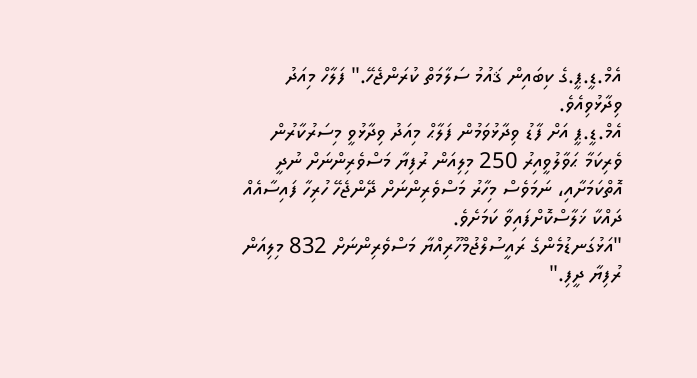އެމް.ޑީ.ޕީ.ގެ ކިބައިން ޤައުމު ސަލާމަތް ކުރަންޖެހޭ." ފަލާހް މިއަދު ވިދާޅުވިއެވެ.
އެމް.ޑީ.ޕީ އަށް ފާޑު ވިދާޅުވަމުން ފަލާޙް މިއަދު ވިދާޅުވީ މިސަރުކާރުން ވެރިކަމާ ޙަވާލުވީއިރު 250 މިލިއަން ރުފިޔާ މަސްވެރިންނަށް ނުދީ އޮތްކަމަށާއި، ނަމަވެސް މިހާރު މަސްވެރިންނަށް ދޭންޖެހޭ ހުރިހާ ފައިސާއެއް ދައްކާ ޚަލާސްކޮށްފައިވާ ކަމަށެވެ.
"އަޅުގަނޑުމެންގެ ރައީސުލްޖުމްހޫރިއްޔާ މަސްވެރިންނަށް 832 މިލިއަން ރުފިޔާ ދީފި."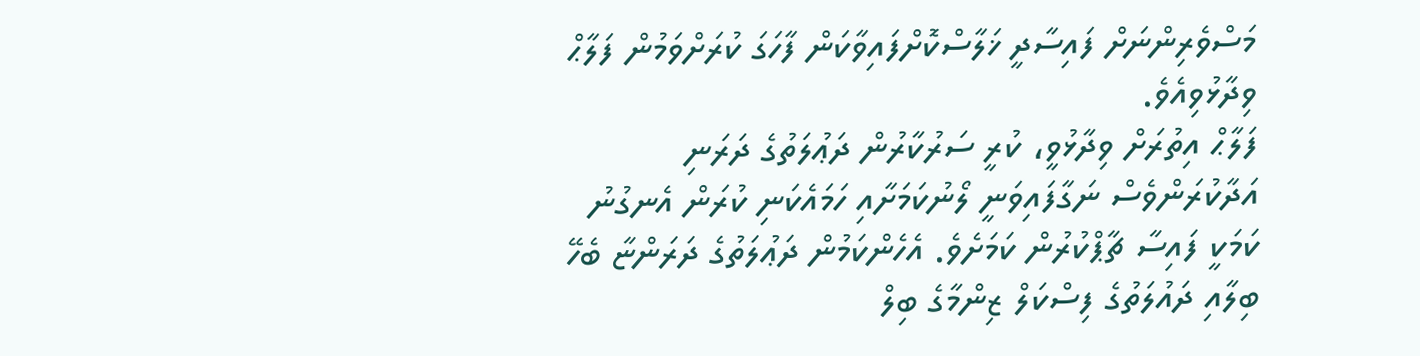މަސްވެރިންނަށް ފައިސާދީ ޚަލާސްކޮށްފައިވާކަން ފާހަގަ ކުރަށްވަމުން ފަލާޙް ވިދާޅުވިއެވެ.
ފަލާޙް އިތުރަށް ވިދާޅުވީ، ކުރީ ސަރުކާރުން ދަޢުލަތުގެ ދަރަނި އަދާކުރަންވެސް ނަގާފައިވަނީ ލޯނުކަމަށާއި ހަމައެކަނި ކުރަން އެނގުނު ކަމަކީ ފައިސާ ޗާޕްކުރުން ކަމަށެވެ. އެހެންކަމުން ދަޢުލަތުގެ ދަރަންޏާ ބެހޭ ބިލާއި ދައުލަތުގެ ފިސްކަލް ޒިންމާގެ ބިލް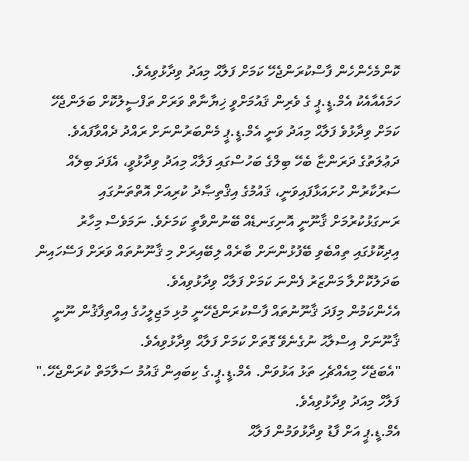ކޮންމެހެންހެން ފާސްކުރަންޖެހޭ ކަމަށް ފަލާޙް މިއަދު ވިދާޅުވިއެވެ.
ހަމައެއާއެކު އެމް.ޑީ.ޕީ ގެ ވެރިން ޤައުމަށްވީ ޚިޔާނާތް ވަރަށް ތަފްސީލުކޮށް ބަލަންޖެހޭ ކަމަށް ވިދާޅުވެ ފަލާޙް މިއަދު ވަނީ އެމް.ޑީ.ޕީ މެންބަރުންނަށް ރައްދު ދެއްވާފައެވެ.
ދަޢުލަތުގެ ދަރަންޏާ ބެހޭ ބިލްގެ ބަހުސްގައި ފަލާޙް މިއަދު ވިދާޅުވީ، އެފަދަ ބިލެއް ސަރުކާރުން ހުށައަޅާފައިވަނީ، ޤައުމުގެ އިޤްތިޞާދު ކުރިއަށް އޮތްތަނުގައި ރަނގަޅުކުރުމަށް ޤާނޫނީ އޮނިގަނޑެއް ބޭނުންވާތީ ކަމަށެވެ. ނަމަވެސް މިހާރު އިދިކޮޅުގައި ތިއްބެވި ބޭފުޅުންނަށް ބާރެއް ލިބޭއިރަށް މި ޤާނޫނުތައް ވަރަށް ފަސޭހައިން ބަދަލުކޮށްލާ މަންޒަރު ފެންނަ ކަމަށް ފަލާޙް ވިދާޅުވިއެވެ.
އެހެންކަމުން މިފަދަ ޤާނޫނުތައް ފާސްކުރަންޖެހޭނީ މުޅި މަޖިލީހުގެ އިއްތިފާޤުން ނޫނީ ޤާނޫނަށް އިސްލާޙު ނުގެނެވޭ ގޮތަށް ކަމަށް ފަލާޙް ވިދާޅުވިއެވެ.
"އެބަޖެހޭ މިއެއްޗެހި ތަޅު އަޅުވަން. އެމް.ޑީ.ޕީ.ގެ ކިބައިން ޤައުމު ސަލާމަތް ކުރަންޖެހޭ." ފަލާހް މިއަދު ވިދާޅުވިއެވެ.
އެމް.ޑީ.ޕީ އަށް ފާޑު ވިދާޅުވަމުން ފަލާޙް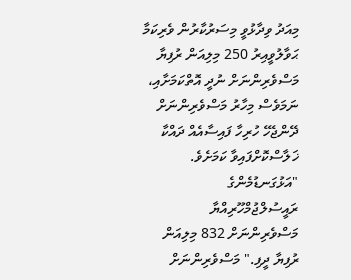މިއަދު ވިދާޅުވީ މިސަރުކާރުން ވެރިކަމާ ޙަވާލުވީއިރު 250 މިލިއަން ރުފިޔާ މަސްވެރިންނަށް ނުދީ އޮތްކަމަށާއި، ނަމަވެސް މިހާރު މަސްވެރިންނަށް ދޭންޖެހޭ ހުރިހާ ފައިސާއެއް ދައްކާ ޚަލާސްކޮށްފައިވާ ކަމަށެވެ.
"އަޅުގަނޑުމެންގެ ރައީސުލްޖުމްހޫރިއްޔާ މަސްވެރިންނަށް 832 މިލިއަން ރުފިޔާ ދީފި." މަސްވެރިންނަށް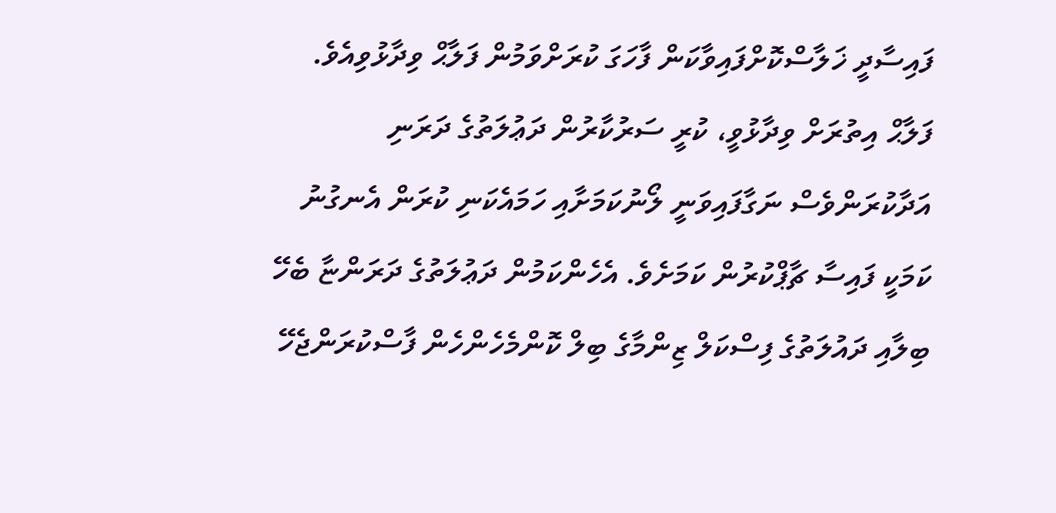ފައިސާދީ ޚަލާސްކޮށްފައިވާކަން ފާހަގަ ކުރަށްވަމުން ފަލާޙް ވިދާޅުވިއެވެ.
ފަލާޙް އިތުރަށް ވިދާޅުވީ، ކުރީ ސަރުކާރުން ދަޢުލަތުގެ ދަރަނި އަދާކުރަންވެސް ނަގާފައިވަނީ ލޯނުކަމަށާއި ހަމައެކަނި ކުރަން އެނގުނު ކަމަކީ ފައިސާ ޗާޕްކުރުން ކަމަށެވެ. އެހެންކަމުން ދަޢުލަތުގެ ދަރަންޏާ ބެހޭ ބިލާއި ދައުލަތުގެ ފިސްކަލް ޒިންމާގެ ބިލް ކޮންމެހެންހެން ފާސްކުރަންޖެހޭ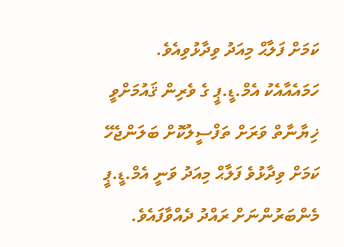ކަމަށް ފަލާޙް މިއަދު ވިދާޅުވިއެވެ.
ހަމައެއާއެކު އެމް.ޑީ.ޕީ ގެ ވެރިން ޤައުމަށްވީ ޚިޔާނާތް ވަރަށް ތަފްސީލުކޮށް ބަލަންޖެހޭ ކަމަށް ވިދާޅުވެ ފަލާޙް މިއަދު ވަނީ އެމް.ޑީ.ޕީ މެންބަރުންނަށް ރައްދު ދެއްވާފައެވެ.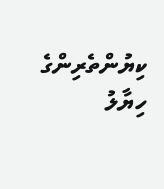ކިޔުންތެރިންގެ ހިޔާލު